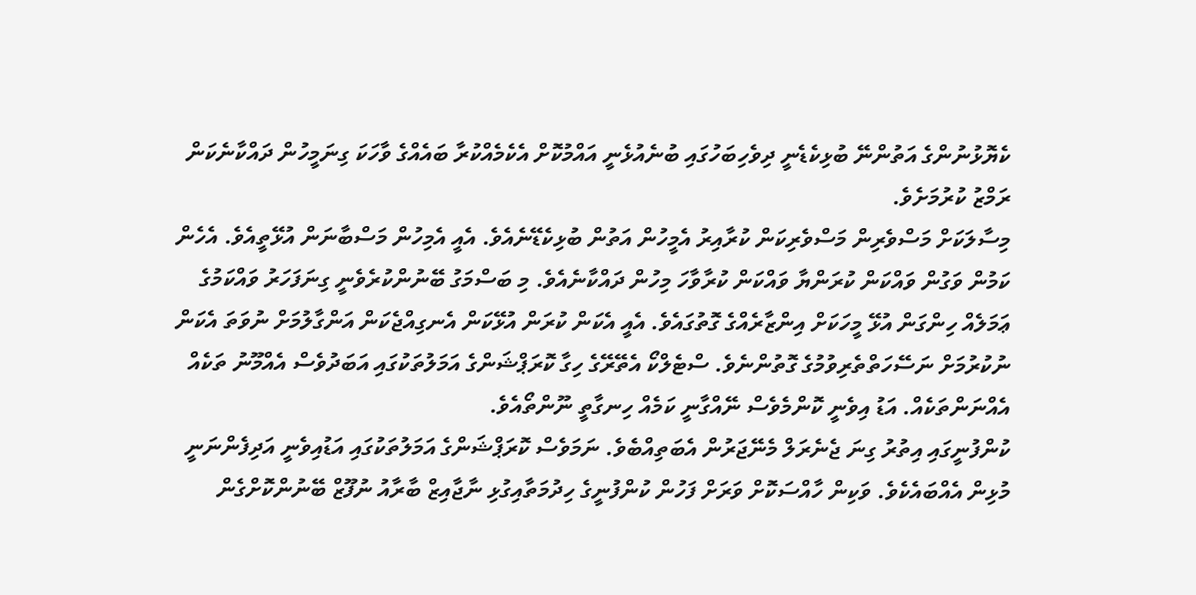ކެޔޮޅުނުންގެ އަތުންނޭ ބުޅިކެޑެނީ ދިވެހިބަހުގައި ބުނެއުޅެނީ އައްމުކޮށް އެކެމެއްކުރާ ބައެއްގެ ވާހަކަ ގިނަމީހުން ދައްކާނެކަން ރަމްޒު ކުރުމަށެވެ.
މިސާލަކަށް މަސްވެރިން މަސްވެރިކަން ކުރާއިރު އެމީހުން އަތުން ބުޅިކެޑޭނެއެވެ. އެއީ އެމިހުން މަސްބާނަން އުޅޭތީއެވެ. އެހެން ކަމުން ވަގުން ވައްކަން ކުރަންޔާ ވައްކަން ކުރާވާހަ މިހުން ދައްކާނެއެވެ. މި ބަސްމަގު ބޭނުންކުރެވެނީ ގިނަފަހަރު ވައްކަމުގެ ޢަމަލެއް ހިންގަން އުޅޭ މީހަކަށް އިންޒާރެއްގެ ގޮތުގައެވެ. އެއީ އެކަން ކުރަން އުޅޭކަން އެނގިއްޖެކަން އަންގާލުމަށް ނުވަތަ އެކަން ނުކުރުމަށް ނަސޭހަތްތެރިވުމުގެ ގޮތުންނެވެ. ސްޓެލްކޯ އެތޭރޭގެ ހިގާ ކޮރަޕްޝަންގެ އަމަލުތަކުގައި އަބަދުވެސް އެއްމޫނު ތަކެއް އެއްނަންތަކެއް. އަޑު އިވެނީ ކޮންމެވެސް ނޭއްގާނީ ކަމެއް ހިނގާތީ ނޫންތޯއެވެ.
ކުންފުނީގައި އިތުރު ގިނަ ޖެނެރަލް މެނޭޖަރުން އެބަތިއްބެވެ. ނަމަވެސް ކޮރަޕްޝަންގެ އަމަލުތަކުގައި އަޑުއިވެނީ އަދިފެންނަނީ މުޅިން އެއްބައެކެވެ. ވަކިން ހާއްސަކޮށް ވަރަށް ފަހުން ކުންފުނީގެ ހިދުމަތާއިގުޅި ނާޖާއިޒް ބާރާއު ނުފޫޒް ބޭނުންކޮށްގެން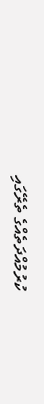ކުރުމުއްދަތެއްގެ ތެރޭގައި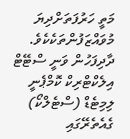މަތީ ހަރުފަތަށްދިޔަ މުވައްޒަފުންތަކެކެވެ.
ދާދިފަހުން ވަނީ ސްޓޭޓް އިލެކްޓްރިކް ކޮމްޕެނީ ލިމިޓެޑް (ސްޓެލްކޯ) ގެއެތެރޭގައި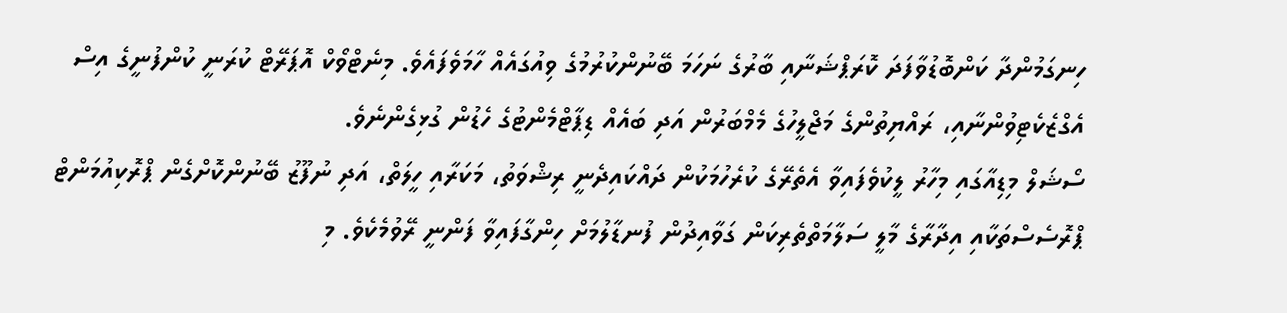ހިނގަމުންދާ ކަންބޮޑުވާފަދަ ކޮރަޕްޝަނާއި ބާރުގެ ނަހަމަ ބޭނުންކުރުމުގެ ވިއުގައެއް ހާމަވެފައެވެ. މިނެޓްވޯކް އޮޕަރޭޓް ކުރަނީ ކުންފުނީގެ އިސް އެގްޒެކެޓިވުންނާއި، ރައްޔިތުންގެ މަޖްލީހުގެ މެމްބަރުން އަދި ބައެއް ޑިޕާޓްމެންޓުގެ ހެޑުން ގުޅިގެންނެވެ.
ސޯޝަލް މިޑިއާގައި މިހާރު ލީކުވެފައިވާ އެތެރޭގެ ކުރެހުމަކުން ދައްކައިދެނީ ރިޝްވަތު، މަކަރާއި ހީލަތް، އަދި ނުފޫޒު ބޭނުންކޮށްގެން ޕްރޮކިއުމަންޓް ޕްރޮސެސްތަކާއި އިދާރާގެ މާލީ ސަލާމަތްތެރިކަން ގަވާއިދުން ފުނޑާލުމަށް ހިންގާފައިވާ ފަންނީ ރޭވުމެކެވެ. މި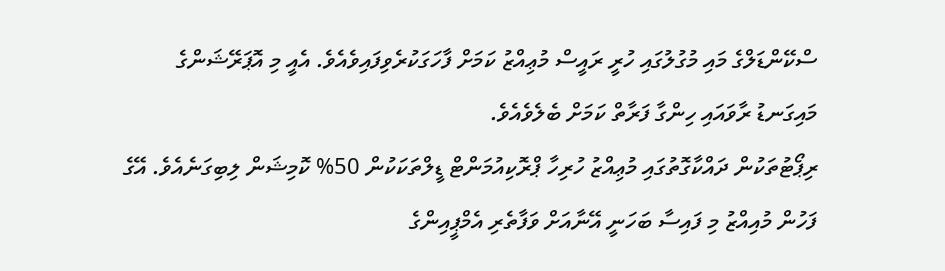ސްކޭންޑަލްގެ މައި މުގުލުގައި ހުރީ ރައީސް މުޢިއްޒު ކަމަށް ފާހަގަކުރެވިފައިވެއެވެ. އެއީ މި އޮޕަރޭޝަންގެ މައިގަނޑު ރާވައައި ހިންގާ ފަރާތް ކަމަށް ބެލެވެއެވެ.
ރިޕޯޓުތަކުން ދައްކާގޮތުގައި މުޢިއްޒު ހުރިހާ ޕްރޮކިއުމަންޓް ޑީލްތަކަކުން 50% ކޮމިޝަން ލިބިގަނެއެވެ. އޭގެ ފަހުން މުއިއްޒު މި ފައިސާ ބަހަނީ އޭނާއަށް ވަފާތެރި އެމްޕީއިންގެ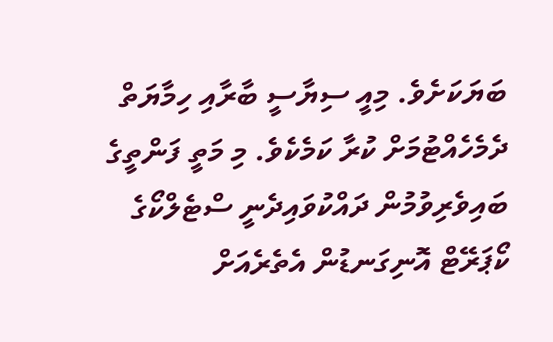ބަޔަކަށެވެ. މިއީ ސިޔާސީ ބާރާއި ހިމާޔަތް ދެމެހެއްޓުމަށް ކުރާ ކަމެކެވެ. މި މަތީ ފަންތީގެ ބައިވެރިވުމުން ދައްކުވައިދެނީ ސްޓެލްކޯގެ ކޯޕަރޭޓް އޮނިގަނޑުން އެތެރެއަށް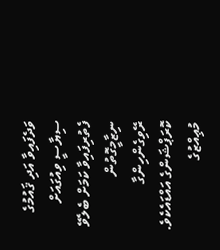ވަދެފައިވާ އަދި ޤައުމުގެ ސިޔާސީ ވިއުގައަށް ފެތުރިފައިވާ ކަމަށް ބެލެވޭ ނިޒާމީގޮތުން ރޭވިގެންހިންގާ ކޮރަޕްޝަންގެ އައްޑައެކެވެ.
މުޢިއްޒުގެ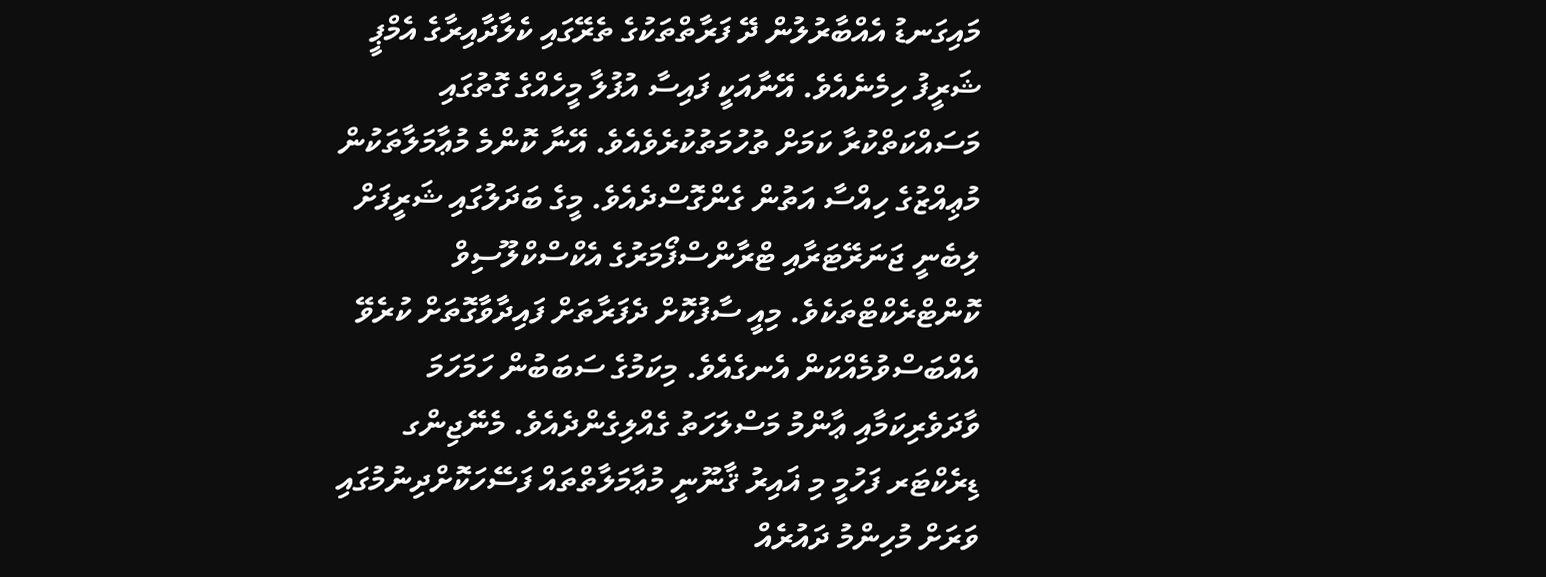މައިގަނޑު އެއްބާރުލުން ދޭ ފަރާތްތަކުގެ ތެރޭގައި ކެލާދާއިރާގެ އެމްޕީ ޝަރީފު ހިމެނެއެވެ. އޭނާއަކީ ފައިސާ އުފުލާ މީހެއްގެ ގޮތުގައި މަސައްކަތްކުރާ ކަމަށް ތުހުމަތުކުރެވެއެވެ. އޭނާ ކޮންމެ މުޢާމަލާތަކުން މުޢިއްޒުގެ ހިއްސާ އަތުން ގެންގޮސްދެއެވެ. މީގެ ބަދަލުގައި ޝަރީފަށް ލިބެނީ ޖަނަރޭޓަރާއި ޓްރާންސްފޯމަރުގެ އެކްސްކްލޫސިވް ކޮންޓްރެކްޓްތަކެވެ. މިއީ ސާފުކޮށް ދެފަރާތަށް ފައިދާވާގޮތަށް ކުރެވޭ އެއްބަސްވުމެއްކަން އެނގެއެވެ. މިކަމުގެ ސަބަބުން ހަމަހަމަ ވާދަވެރިކަމާއި ޢާންމު މަސްލަހަތު ގެއްލިގެންދެއެވެ. މެނޭޖިންގ ޑިރެކްޓަރ ފަހުމީ މި ޣައިރު ޤާނޫނީ މުޢާމަލާތްތައް ފަސޭހަކޮށްދިނުމުގައި ވަރަށް މުހިންމު ދައުރެއް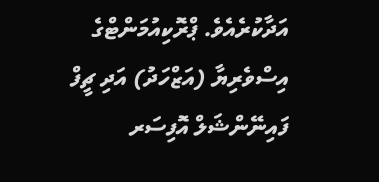އަދާކުރެއެވެ. ޕްރޮކިއުމަންޓްގެ އިސްވެރިޔާ (އަޒްހަދު) އަދި ޗީފް ފައިނޭންޝަލް އޮފިސަރ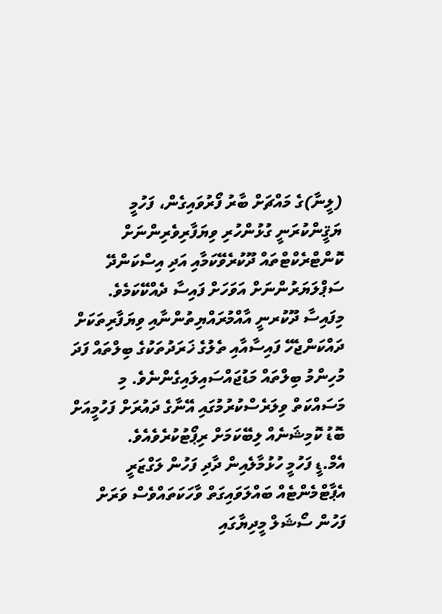(ލީނާ)ގެ މައްޗަށް ބާރު ފޯރުވައިގެން، ފަހުމީ ޔަޤީންކުރަނީ ގުޅުންހުރި ވިޔަފާރިވެރިންނަށް ކޮންޓްރެކްޓްތައް ދޫކުރެވޭކަމާއި އަދި އިސްކަންދޭ ސަޕްލަޔަރުންނަށް އަވަހަށް ފައިސާ ދެއްކޭކަމެވެ. މިފައިސާ ދޫކުރނީ އާއްމުރައްޔިތުންނާއި ވިޔަފާރިތަކަށް ދައްކަންޖެހޭ ފައިސާއާއި ތެލުގެ ޚަރަދުތަކުގެ ބިލްތައް ފަދަ މުހިންމު ބިލްތައް މަޑުޖައްސައިލައިގެންނެވެ. މި މަސައްކަތް ވިލަރެސްކުރުމުގައި އޭނާގެ ދައުރަށް ފަހުމީއަށް ބޮޑު ކޮމިޝަނެއް ލިބޭކަމަށް ރިޕޯޓުކުރެވެއެވެ.
އެމް.ޑީ ފަހުމީ ހުޅުމާލެއިން ދާދި ފަހުން ލަގްޒަރީ އެޕާޓްމެންޓެއް ބައްލަވައިގަތް ވާހަކަތައްވެސް ވަރަށް ފަހުން ސޯޝަލް މީދިޔާގައި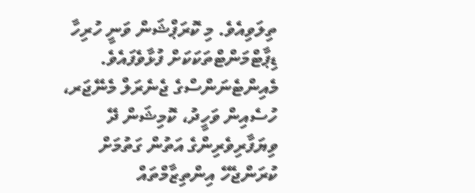ތިލަވިއެވެ. މި ކޮރަޕްޝަން ވަނީ ހުރިހާ ޑިޕާޓްމަންޓްތަކަކަށް ފުޅާވެފައެވެ. މެއިންޓެނަންސްގެ ޖެނެރަލް މެނޭޖަރ، ހުސެއިން ވަހީދު، ކޮމިޝަން ދޭ ވިޔަފާރިވެރިންގެ އަތުން ގަތުމަށް ކުރަންޖެހޭ އިންތިޒާމްތައް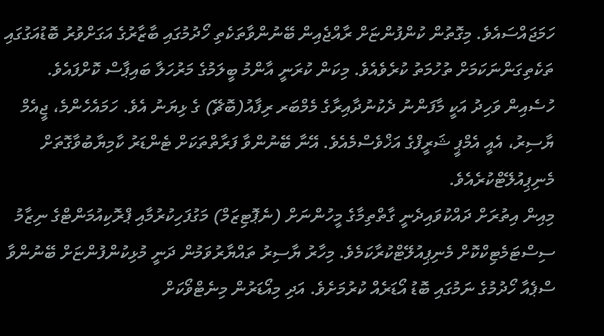ހަމަޖައްސައެވެ. މިގޮތުން ކުންފުންޏަށް ރާއްޖެއިން ބޭނުންވާތަކެތި ހޯދުމުގައި ބާޒާރުގެ އަގަށްވުރު ބޮޑުއަގުގައި ތަކެތިގަންނަކަމަށް ތުހުމަތު ކުރެވެއެވެ. މިކަން ކުރަނީ އާންމު ބީލަމުގެ މަރުހަލާ ބައިޕާސް ކޮށްފައެވެ. ހުސެއިން ވަހިދު އަކީ މާފަންނު ދެކުނުދާއިރާގެ މެމްބަރ ރިފާއު(ބޮޗޭ) ގެ ޅިޔަނު އެވެ. ހަމައެހެންމެ، ޖީއެމް ޔާސިރު، އެއީ އެމްޕީ ޝަރީފްގެ އަޚްވެސްމެއެވެ. އޭނާ ބޭނުންވާ ފަރާތްތަކަށް ޓެންޑަރު ކާމިޔާބުވާގޮތަށް މެނިޕިއުލޭޓްކުރެއެވެ.
މިއިން އިތުރަށް ދައްކުވައިދެނީ ގާތްތިމާގެ މީހުންނަށް (ނެޕޮޓިޒަމް) މަގުފަހިކުރުމާއި ޕްރޮކިއުމަންޓްގެ ނިޒާމު ސިސްޓަމެޓިކްކޮށް މެނިޕިއުލޭޓްކުރާކަމެވެ. މިހާރު ޔާސިރު ތައްޔާރުވަމުން ދަނީ މުޅިކުންފުންޏަށް ބޭނުންވާ ސްޕެއާ ހޯދުމުގެ ނަމުގައި ބޮޑު އޯޑަރެއް ކުރުމަށެވެ. އަދި މިއޯޑަރުން މިނެޓްވޯކަށް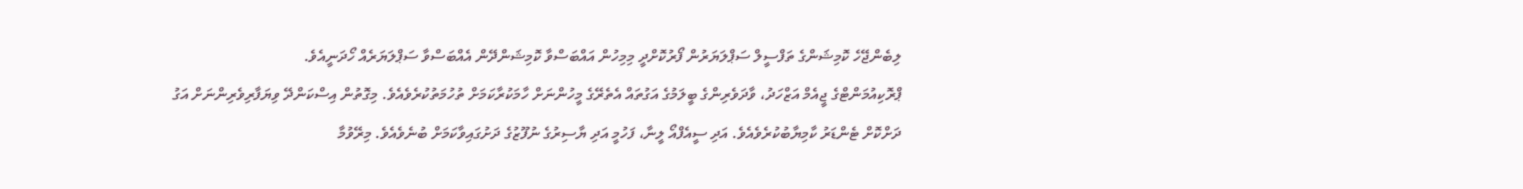ލިބެންޖޭހެ ކޮމިޝަންގެ ތަފްސީލް ސަޕްލަޔަރުން ފޯރުކޮށްދީ މިމިހުން އައްބަސްވާ ކޮމިޝަންދޭން އެއްބަސްވާ ސަޕްލަޔަރެއް ހޯދަނީއެވެ.
ޕްރޮކިއުމަންޓްގެ ޖީއެމް އަޒްހަދު، ވާދަވެރިންގެ ބީލަމުގެ އަގުތައް އެތެރޭގެ މީހުންނަށް ހާމަކުރާކަމަށް ތުހުމަތުކުރެވެއެވެ. މިގޮތުން އިސްކަންދޭ ވިޔަފާރިވެރިންނަށް އަގު ދަށްކޮށް ޓެންޑަރު ކާމިޔާބުކުރެވެއެވެ. އަދި ސީއެފްއޯ ލީނާ، ފަހުމީ އަދި ޔާސިރުގެ ނުފޫޒުގެ ދަށުގައިވާކަމަށް ބުނެވެއެވެ. މިރޭވުމާ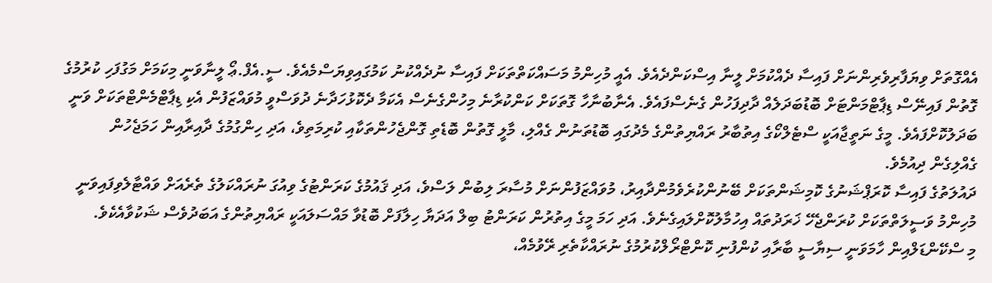އެއްގޮތަށް ވިޔަފާރިވެރިންނަށް ފައިސާ ދެއްކުމަށް ލީނާ އިސްކަންދެއެވެ. އެއީ މުހިންމު މަސައްކަތްތަކަށް ފައިސާ ނުދެއްކުނު ކަމުގައިވިޔަސްމެއެވެ. ސީ.އެފް.ޢޯ ލީނާވަނީ މިކަމަށް މަގުފަހި ކުރުމުގެ ގޮތުން ފައިނޭސް ޑިޕާޓްމަންޓަށް ބޮޑުބަދަލެއް ދާދިފަހުން ގެނެސްފައެވެ. އެނާބުނާހާ ގޮތަކަށް ކަންކުރާނެ މިހުންގެނެސް އެކަމާ ދެކޮޅުހަދާނެ ދުވަސްވީ މުވައްޒަފުން އެކި ޑިޕާޓްމެންޓްތަކަށް ވަނީ ބަދަލުކޮށްފައެވެ. މީގެ ނަތީޖާއަކީ ސްޓެލްކޯގެ އިތުބާރު ރައްޔިތުންގެ މެދުގައި ބޮޑުތަނުން ގެއްލި، މާލީ ގޮތުން ބޮޑެތި ގޮންޖެހުންތަކާއި ކުރިމަތިވެ، އަދި ހިންގުމުގެ ދާއިރާއިން ހަމަޖެހުން ގެއްލިގެން ދިއުމެވެ.
ދައުލަތުގެ ފައިސާ ކޮރަޕްޝަނުގެ ކޮމިޝަންތަކަށް ބޭނުންކުރެވެމުންދާއިރު، މުވައްޒަފުންނަށް މުސާރަ ލިބުން ލަސްވެ، އަދި ޤައުމުގެ ކަރަންޓުގެ ވިއުގަ ނުރައްކަލުގެ ތެރެއަށް ވައްޓާލެވިފައިވަނީ މުހިންމު ވަސީލަތްތަކަށް ކުރަންޖެހޭ ޚަރަދުތައް އިހުމާލުކޮށްލައިގެނެވެ. އަދި ހަމަ މީގެ އިތުރުން ކަރަންޓު ބިލް އަދަޔާ ހިލާފަށް ބޮޑުވާ މައްސަލައަކީ ރައްޔިތުންގެ އަބަދުވެސް ޝަކުވާއެކެވެ.
މި ސްކޭންޑަލްއިން ހާމަވަނީ ސިޔާސީ ބާރާއި ކުންފުނި ކޮންޓްރޯލްކުރުމުގެ ނުރައްކާތެރި ރޭވުމެއް،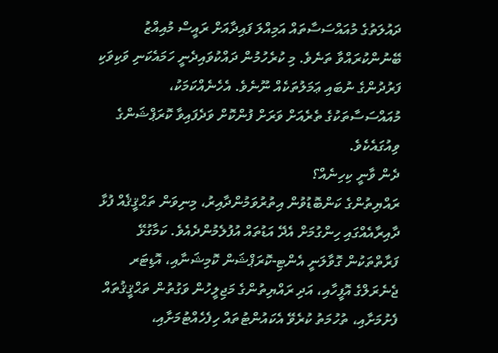ދައުލަތުގެ މުއައްސަސާތައް އަމިއްލަ ފައިދާއަށް ރައީސް މުއިއްޒު ބޭނުންކުރައްވާ ތަނެވެ. މި ކުރެހުމުން ދައްކުވައިދެނީ ހަމައެކަނި ވަކިވަކި ފަރުދުންގެ ނުބައި ޢަމަލުތަކެއް ނޫނެވެ. އެހެނެއްކަމަކު، މުއައްސަސާތަކުގެ ތެރެއަށް ވަރަށް ފުންކޮށް ވަދެފައިވާ ކޮރަޕްޝަންގެ ވިއުގައެކެވެ.
ދެން ވާނީ ކިހިނެއް؟
ރައްޔިތުންގެ ކަންބޮޑުވުން އިތުރުވަމުންދާއިރު، މިނިވަން ތަޙްޤީޤެއް ފުޅާ ދާއިރާއެއްގައި ހިންގުމަށް އެދޭ އަޑުތައް އުފުލެމުންދެއެވެ. ކަމާގުޅޭ ފަރާތްތަކުން ގޮވާލަނީ އެންޓި-ކޮރަޕްޝަން ކޮމިޝަނާއި، އޮޑިޓަރ ޖެނެރަލްގެ އޮފީހާއި، އަދި ރައްޔިތުންގެ މަޖިލީހުން ވަގުތުން ތަޙްޤީޤުތައް ފެށުމަށާއި، ތުހުމަތު ކުރެވޭ އެކައުންޓުތައް ހިފެހެއްޓުމަށާއި،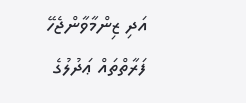އަދި ޒިންމާވާންޖެހޭ ފަރާތްތައް ޢަދުލުގެ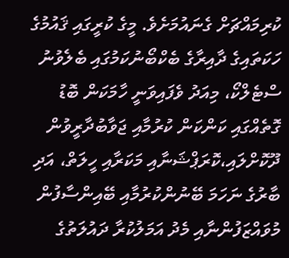ކުރިމައްޗަށް ގެނައުމަށެވެ. މީގެ ކުރީގައި ޤައުމުގެ ހަކަތައިގެ ދާއިރާގެ ބެކްބޯނުކަމުގައި ބެލެވުނު ސްޓެލްކޯ، މިއަދު ވެފައިވަނީ ހާމަކަން ބޮޑު ގޮތެއްގައި ކަންކަން ކުރުމާއި ޖަވާބުދާރީވުން ދޫކޮށްލައި،ކޮރަޕްޝަނާއި މަކަރާއި ހީލަތް، އަދި ބާރުގެ ނަހަމަ ބޭނުންކުރުމާއި ބޭއިންސާފުން މުވައްޒަފުންނާއި މެދު އަމަލުކުރާ ދައުލަތުގެ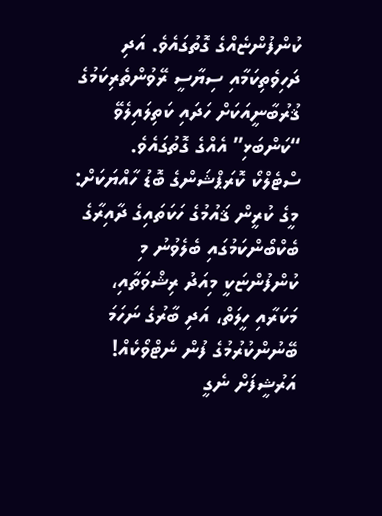ކުންފުންޏެއްގެ ގޮތުގައެވެ. އަދި ދަހިވެތިކަމާއި ސިޔާސީ ރޭވުންތެރިކަމުގެ ޤުރުބާނީއަކަށް ހަދައި ކަތިލައިލެވޭ “ކަންބަޅި” އެއްގެ ގޮތުގައެވެ.
ސްޓެލްކޯ ކޮރަޕްޝަންގެ ބޮޑު ހާއްޔަކަށް: މީގެ ކުރީން ޤައުމުގެ ހަކަތައިގެ ދާއިރާގެ ބެކްބޯންކަމުގައި ބެލެވުނު މި ކުންފުންޏަކީ މިއަދު ރިޝްވަތާއި، މަކަރާއި ހީލަތް، އަދި ބާރުގެ ނަހަމަ ބޭނުންކުރުމުގެ ފުން ނެޓްވޯކެއް!
އަރުޝީފަށް ނެގީ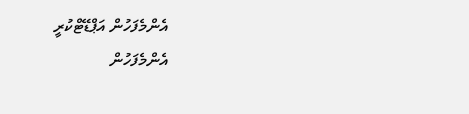އެންމެފަހުން އަޕްޑޭޓްކުރީ
އެންމެފަހުން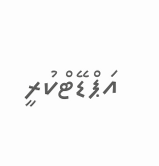އަޕްޑޭޓްކުރީ